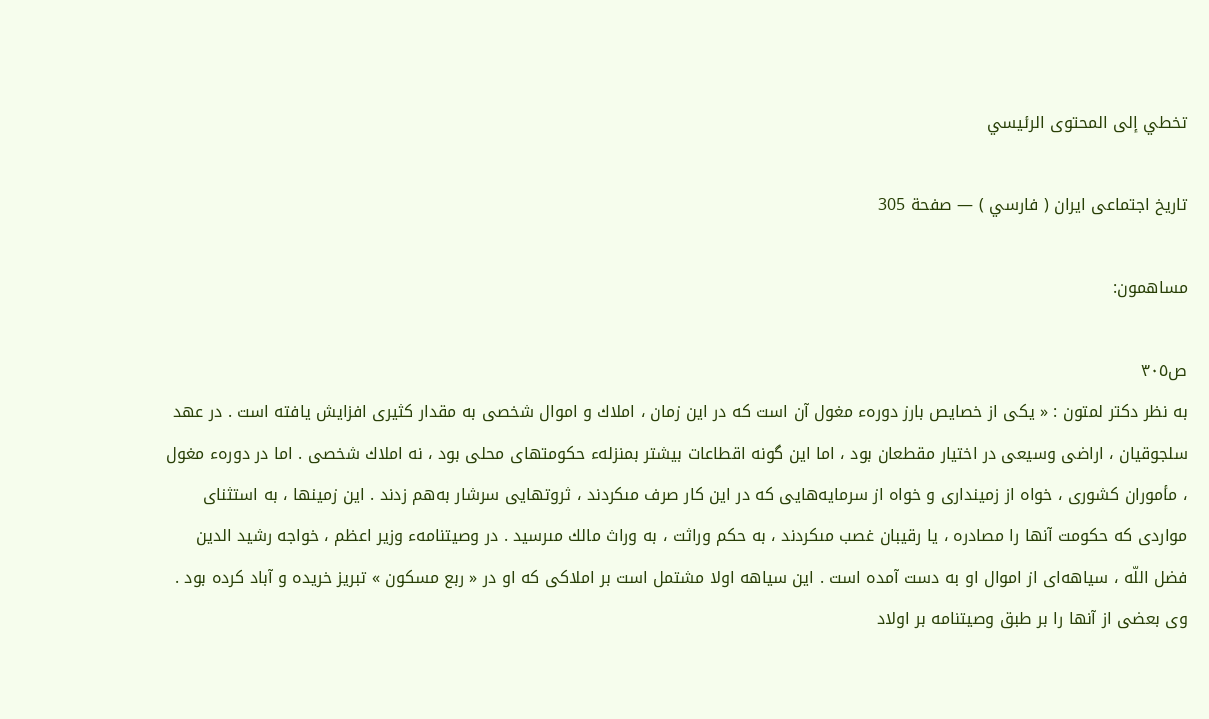تخطي إلى المحتوى الرئيسي

تاريخ اجتماعى ايران ( فارسي ) — صفحة 305

مساهمون:

ص٣٠٥
به نظر دكتر لمتون : « يكى از خصايص بارز دورهء مغول آن است كه در اين زمان ، املاك و اموال شخصى به مقدار كثيرى افزايش يافته است . در عهد سلجوقيان ، اراضى وسيعى در اختيار مقطعان بود ، اما اين گونه اقطاعات بيشتر بمنزلهء حكومتهاى محلى بود ، نه املاك شخصى . اما در دورهء مغول ، مأموران كشورى ، خواه از زميندارى و خواه از سرمايه‌هايى كه در اين كار صرف مىكردند ، ثروتهايى سرشار به‌هم زدند . اين زمينها ، به استثناى مواردى كه حكومت آنها را مصادره ، يا رقيبان غصب مىكردند ، به حكم وراثت ، به وراث مالك مىرسيد . در وصيتنامهء وزير اعظم ، خواجه رشيد الدين فضل اللّه ، سياهه‌اى از اموال او به دست آمده است . اين سياهه اولا مشتمل است بر املاكى كه او در « ربع مسكون » تبريز خريده و آباد كرده بود . وى بعضى از آنها را بر طبق وصيتنامه بر اولاد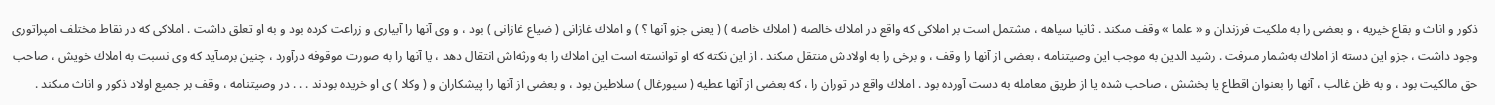ذكور و اناث و بقاع خيريه ، و بعضى را به ملكيت فرزندان و « علما » وقف مىكند . ثانيا سياهه ، مشتمل است بر املاكى كه واقع در املاك خالصه ( املاك خاصه ) ( يعنى جزو آنها ؟ ) و املاك غازانى ( ضياع غازانى ) بود ، و وى آنها را آبيارى و زراعت كرده بود و به او تعلق داشت . املاكى كه در نقاط مختلف امپراتورى وجود داشت ، جزو اين دسته از املاك به‌شمار مىرفت . رشيد الدين به موجب اين وصيتنامه ، بعضى از آنها را وقف ، و برخى را به اولادش منتقل مىكند . از اين نكته كه او توانسته است اين املاك را به ورثه‌اش انتقال دهد ، يا آنها را به صورت موقوفه درآورد ، چنين برمىآيد كه وى نسبت به املاك خويش ، صاحب حق مالكيت بود ، و به ظن غالب ، آنها را بعنوان اقطاع يا بخشش ، صاحب شده يا از طريق معامله به دست آورده بود . املاك واقع در توران را ، كه بعضى از آنها عطيه ( سيورغال ) سلاطين بود ، و بعضى از آنها را پيشكاران و ( وكلا ) ى او خريده بودند . . . در وصيتنامه ، وقف بر جميع اولاد ذكور و اناث مىكند .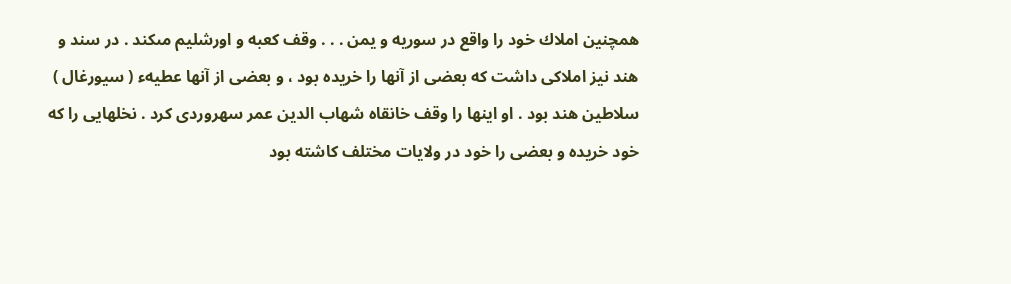همچنين املاك خود را واقع در سوريه و يمن . . . وقف كعبه و اورشليم مىكند . در سند و هند نيز املاكى داشت كه بعضى از آنها را خريده بود ، و بعضى از آنها عطيهء ( سيورغال ) سلاطين هند بود . او اينها را وقف خانقاه شهاب الدين عمر سهروردى كرد . نخلهايى را كه خود خريده و بعضى را خود در ولايات مختلف كاشته بود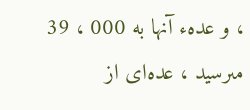، و عدهء آنها به 000 ، 39 مىرسيد ، عده‌اى از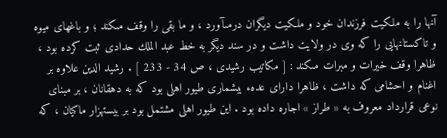آنها را به ملكيت فرزندان خود و ملكيت ديگران درمىآورد ، و ما بقى را وقف مىكند ؛ و باغهاى ميوه و تاكستانهايى را كه وى در ولايت داشت و در سند ديگر به خط عبد الملك حدادى ثبت كرده بود ، ظاهرا وقف خيرات و مبرات مىكند : [ مكاتيب رشيدى ، ص 34 - 233 ] . رشيد الدين علاوه بر اغنام و احشامى كه داشت ، ظاهرا داراى عدهء بيشمارى طيور اهلى بود كه به دهقانان ، بر مبناى نوعى قرارداد معروف به « طراز » اجاره داده بود . اين طيور اهلى مشتمل بود بر بيستهزار ماكيان ، كه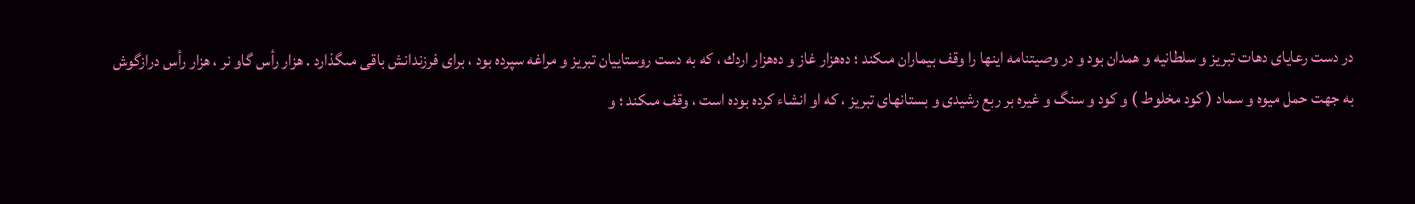در دست رعاياى دهات تبريز و سلطانيه و همدان بود و در وصيتنامه اينها را وقف بيماران مىكند ؛ ده‌هزار غاز و ده‌هزار اردك ، كه به دست روستاييان تبريز و مراغه سپرده بود ، براى فرزندانش باقى مىگذارد . هزار رأس گاو نر ، هزار رأس درازگوش به جهت حمل ميوه و سماد ( كود مخلوط ) و كود و سنگ و غيره بر ربع رشيدى و بستانهاى تبريز ، كه او انشاء كرده بوده است ، وقف مىكند ؛ و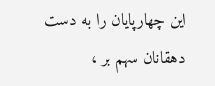اين چهارپايان را به دست دهقانان سهم بر ،